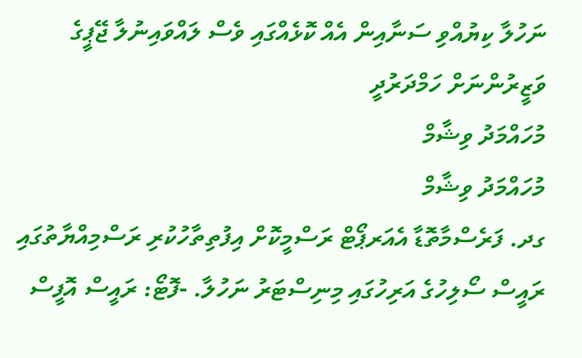ނަހުލާ ކިޔުއްވި ސަނާއިން އެއް ކޮޅެއްގައި ވެސް ލައްވައިނުލާ ޖޭޕީގެ ވަޒީރުންނަށް ހަމްދަރުދީ
މުހައްމަދު ވިޝާމް
މުހައްމަދު ވިޝާމް
ގދ. ފަރެސްމާތޮޑާ އެއަރޕޯޓް ރަސްމީކޮށް އިފުތިތާހުކުރި ރަސްމިއްޔާތުގައި ރައީސް ސޯލިހުގެ އަރިހުގައި މިނިސްޓަރު ނަހުލާ. -ފޮޓޯ: ރައީސް އޮފީސް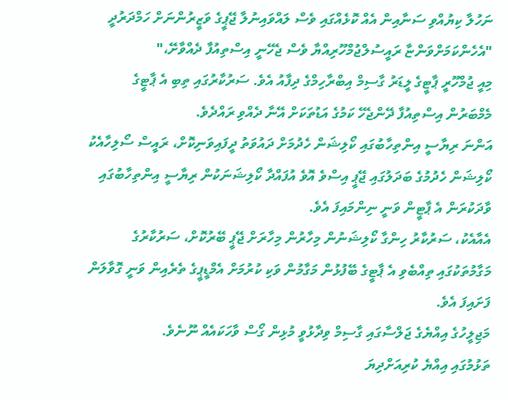ނަހުލާ ކިޔުއްވި ސަނާއިން އެއް ކޮޅެއްގައި ވެސް ލައްވައިނުލާ ޖޭޕީގެ ވަޒީރުންނަށް ހަމްދަރުދީ
"އެހެންކަމަށްވަންޏާ ރައީސުލްޖުމްހޫރިއްޔާ ވެސް ޖެހޭނީ އިސްތިއުފާ ދެއްވާށޭ،"
މިއީ ޖުމްހޫރީ ޕާޓީގެ ލީޑަރު ގާސިމް އިބްރާހިމްގެ ދިފާއު އެވެ. ސަރުކާރުގައި ތިބި އެ ޕާޓީގެ މެމްބަރުން އިސްތިއުފާ ދޭންޖެހޭ ކަމުގެ އަޑުތަކަށް އޭނާ ދެއްވި ރައްދެވެ.
އަންނަ ރިޔާސީ އިންތިހާބުގައި ކޯލިޝަން ހެދުމަށް ދައުވަތު ދީފައިވަނިކޮށް، ރައީސް ސޯލިހާއެކު ކޯލިޝަން ހެދުމުގެ ބަދަލުގައި ޖޭޕީ އިސްވެ އޮވެ އުފައްދާ ކޯލިޝަނަކުން ރިޔާސީ އިންތިހާބުގައި ވާދަކުރަން އެ ޕާޓީން ވަނީ ނިންމައިފަ އެވެ.
އެއާއެކު، ސަރުކާރު ހިންގާ ކޯލިޝަނުން މިހާރުން މިހާރަށް ޖޭޕީ ބޭރުކޮށް، ސަރުކާރުގެ މަގާމުތަކުގައި ތިއްބެވި އެ ޕާޓީގެ ބޭފުޅުން މަގާމުން ވަކި ކުރުމަށް އެމްޑީޕީގެ ތެރެއިން ވަނީ ގޮވާލަން ފަށައިފަ އެވެ.
މަޖިލީހުގެ އިއްޔެގެ ޖަލްސާގައި ގާސިމް ވިދާޅުވީ މުޅިން ގޯސް ވާހަކައެއް ނޫނެވެ.
ތަޅުމުގައި އިއްޔެ ކުރިއަށްދިޔަ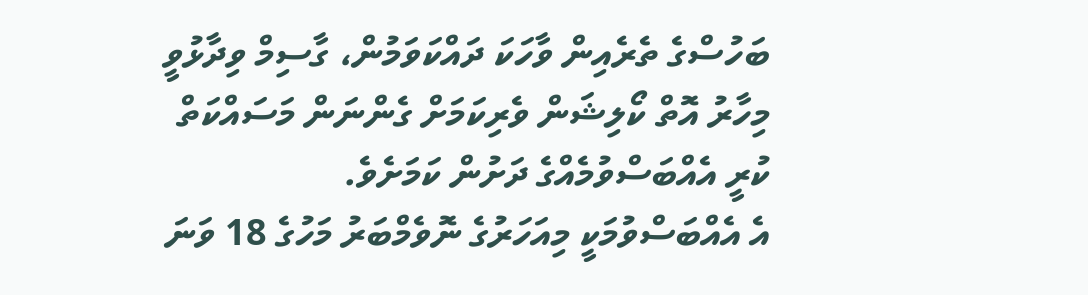ބަހުސްގެ ތެރެއިން ވާހަކަ ދައްކަވަމުން، ގާސިމް ވިދާޅުވީ މިހާރު އޮތް ކޯލިޝަން ވެރިކަމަށް ގެންނަން މަސައްކަތް ކުރީ އެއްބަސްވުމެއްގެ ދަށުން ކަމަށެވެ.
އެ އެއްބަސްވުމަކީ މިއަހަރުގެ ނޮވެމްބަރު މަހުގެ 18 ވަނަ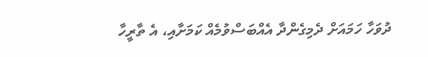ދުވަހާ ހަމައަށް ދެމިގެންދާ އެއްބަސްވުމެއް ކަމަށާއި، އެ ތާރީހާ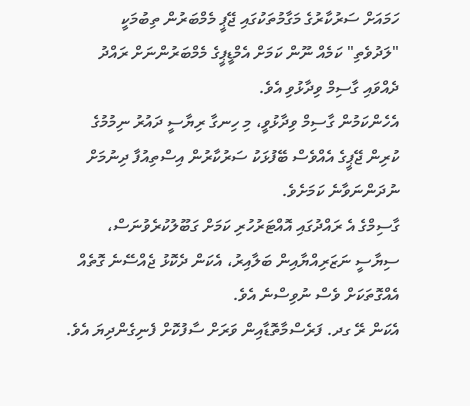ހަމައަށް ސަރުކާރުގެ މަގާމުތަކުގައި ޖޭޕީ މެމްބަރުން ތިބުމަކީ "ލަދުވެތި" ކަމެއް ނޫން ކަމަށް އެމްޑީޕީގެ މެމްބަރުންނަށް ރައްދު ދެއްވައި ގާސިމް ވިދާޅުވި އެވެ.
އެހެންކަމުން ގާސިމް ވިދާޅުވީ، މި ހިނގާ ރިޔާސީ ދައުރު ނިމުމުގެ ކުރިން ޖޭޕީގެ އެއްވެސް ބޭފުޅަކު ސަރުކާރުން އިސްތިއުފާ ދިނުމަށް ނުދަންނަވާނެ ކަމަށެވެ.
ގާސިމްގެ އެ ރައްދުގައި އޮއްޓަރުހުރި ކަމަށް ގަބޫލުކުރެވުނަސް، ސިޔާސީ ނަޒަރިއްޔާއިން ބަލާއިރު، އެކަން ދެކޮޅު ޖެއްސޭނެ ގޮތެއް އެއްގޮތަކަށް ވެސް ނުވިސްނެ އެވެ.
އެކަން ރޭ ގދ. ފަރެސްމާތޮޑާއިން ވަރަށް ސާފުކޮށް ފެނިގެންދިޔަ އެވެ.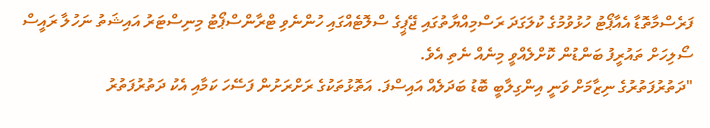ފަރެސްމާތޮޑާ އެއާޕޯޓު ހުޅުވުމުގެ ކުލަގަދަ ރަސްމިއްޔާތުގައި ޖޭޕީގެ ސްލޮޓެއްގައި ހުންނެވި ޓްރާންސްޕޯޓު މިނިސްޓަރު އައިޝަތު ނަހުލާ ރައީސް ސޯލިހަށް ތައުރީފު ބަންޑުން ކޮށްލެއްވީ މިނެއް ނެތި އެވެ.
"ދަތުރުފަތުރުގެ ނިޒާމަށް ވަނީ އިންގިލާބީ ބޮޑު ބަދަލެއް އައިސްފަ. އަތޮޅުތަކުގެ ރަށްރަށުން ފަސޭހަ ކަމާއި އެކު ދަތުރުފަތުރު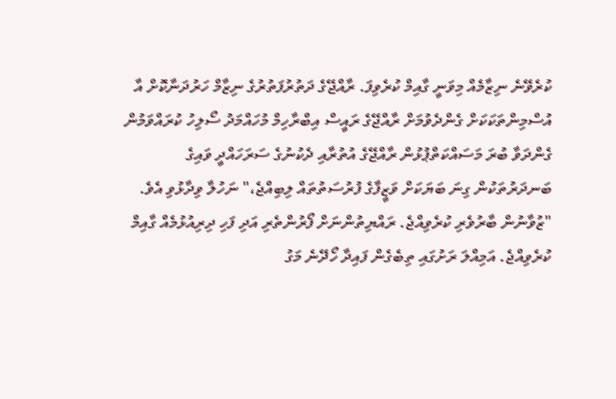ކުރެވޭނެ ނިޒާމެއް މިވަނީ ގާއިމް ކުރެވިފަ. ރާއްޖޭގެ ދަތުރުފަތުރުގެ ނިޒާމް ހަރުދަނާކޮށް އާ އުސްމިންތަކަކަށް ގެންދެވުމަށް ރާއްޖޭގެ ރައީސް އިބްރާހިމް މުހައްމަދު ސޯލިހު ކުރައްވަމުން ގެންދަވާ ބުރަ މަސައްކަތްޕުޅުން ރާއްޖޭގެ އުތުރާއި ދެކުނުގެ ސަރަހައްދީ ވައިގެ ބަނދަރުތަކުން ގިނަ ބަޔަކަށް ވަޒީފާގެ ފުރުސަތުތައް ލިބިއްޖެ،" ނަހުލާ ވިދާޅުވި އެވެ.
"ޒުވާނުން ބާރުވެރި ކުރެވިއްޖެ. ރައްޔިތުންނަށް ފޯރުންތެރި އަދި ފަހި ދިރިއުޅުމެއް ގާއިމް ކުރެވިއްޖެ. އަމިއްލަ ރަށުގައި ތިބެގެން ފައިދާ ހޯދޭނެ މަގު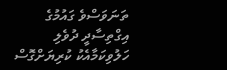ތަނަވަސްވެ ގައުމުގެ އިގްތިސާދީ ދުވެލި ހަލުވިކަމާއެކު ކުރިޔަށްގޮސް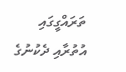ތަރައްގީގައި އުތުރާއި ދެކުނުގެ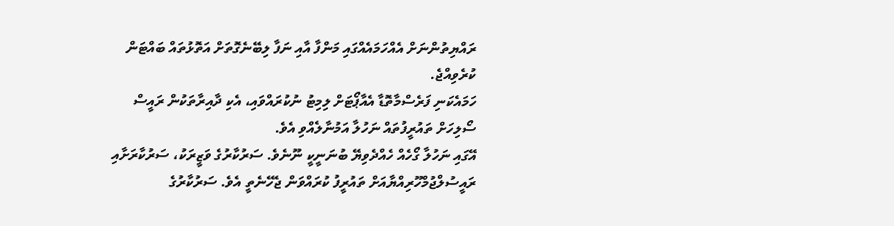ރައްޔިތުންނަށް އެއްހަމައެއްގައި މަންފާ އާއި ނަފާ ލިބޭނެގޮތަށް އަތޮޅުތައް ބައްޓަން ކުރެވިއްޖެ.
ހަމައެކަނި ފަރެސްމާތޮޑާ އެއާޕޯޓަށް ލިމިޓު ނުކުރައްވައި، އެކި ދާއިރާތަކުން ރައީސް ސޯލިހަށް ތައުރީފުތައް ނަހުލާ އަމުނާލެއްވި އެވެ.
އޭގައި ނަހުލާ ގޯހެއް ހެއްދެވިޔޭ ބުނަނީކީ ނޫނެވެ. ސަރުކާރުގެ ވަޒީރަކު، ސަރުކާރަށާއި ރައީސުލްޖުމްހޫރިއްޔާއަށް ތައުރީފު ކުރައްވަން ޖެހޭނެތީ އެވެ. ސަރުކާރުގެ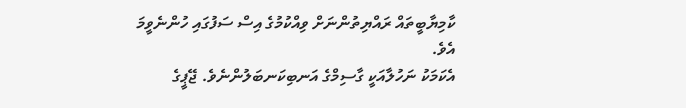ކާމިޔާބީތައް ރައްޔިތުންނަށް ވިއްކުމުގެ އިސް ސަފުގައި ހުންނެވީމަ އެވެ.
އެކަމަކު ނަހުލާއަކީ ގާސިމްގެ އަނބިކަނބަލުންނެވެ. ޖޭޕީގެ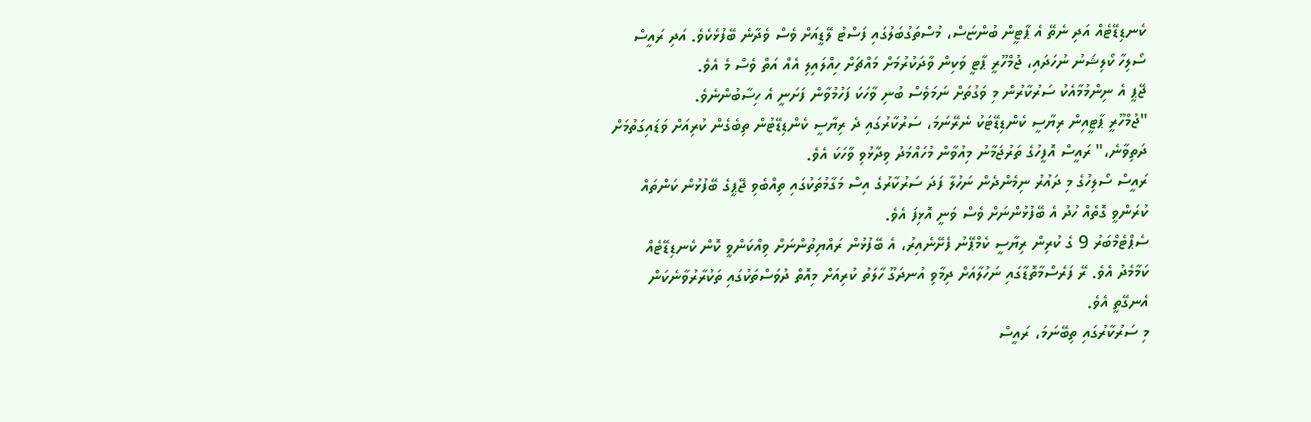ކެނޑިޑޭޓެއް އަދި ނެތޭ އެ ޕާޓީން ބުންޏަސް، މުސްތަގުބަލުގައި ފަސްޓު ލޭޑީއަށް ވެސް ވެދާނެ ބޭފުޅެކެވެ. އަދި ރައީސް ސޯލިހާ ކޯލިޝަނު ނުހަދައި، ޖުމްހޫރީ ޕާޓީ ވަކިން ވާދަކުރުމަށް މައްޗަށް ހިއްލައިލި އެއް އަތް ވެސް މެ އެވެ.
ޖޭޕީ އެ ނިންމުމާއެކު ސަރުކާރުން މި ވަގުތަށް ނަމަވެސް ބުނި ވާހަކަ ފަހުމުވާން ފަށަނީ އެ ހިސާބުންނެވެ.
"ޖުމްހޫރީ ޕާޓީއިން ރިޔާސީ ކެންޑިޑޭޓަކު ނެރޭނަމަ، ސަރުކާރުގައި ދެ ރިޔާސީ ކެންޑިޑޭޓުން ތިބެގެން ކުރިއަށް ވަޑައިގަތުމަށް ދަތިވާނެ،" ރައީސް އޮފީހުގެ ތަރުޖަމާނު މިއުވާން މުހައްމަދު ވިދާޅުވި ވާހަކަ އެވެ.
ރައީސް ސޯލިހުގެ މި ދައުރު ނިމެންދެން ނަހުލާ ފަދަ ސަރުކާރުގެ އިސް މަގާމުތަކުގައި ތިއްބެވި ޖޭޕީގެ ބޭފުޅުން ކަންތައް ކުރަންވީ ގޮތެއް ހުދު އެ ބޭފުޅުންނަށް ވެސް ވަނީ އޮޅިފަ އެވެ.
ސެޕްޓެމްބަރު 9 ގެ ކުރިން ރިޔާސީ ކެމްޕޭނު ފެށޭނެއިރު، އެ ބޭފުޅުން ރައްޔިތުންނަށް ވިއްކަންވީ ކޮން ކެނޑިޑޭޓެއް ކަމާމެދު އެވެ. ރޭ ފަރެސްމާތޮޑާގައި ނަހުލާއަށް ދިމާވި އުނދަގޫ ހާލަތު ކުރިއަށް މިއޮތް ދުވަސްތަކުގައި ތަކުރާރުވާނެކަން އެނގޭތީ އެވެ.
މި ސަރުކާރުގައި ތިބޭނަމަ، ރައީސް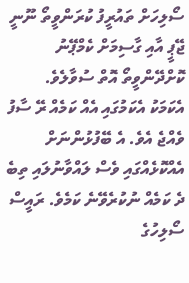ސޯލިހަށް ތައުރީފު ކުރަންވީތޯ ނޫނީ ޖޭޕީ އާއި ގާސިމަށް ކެމްޕޭނު ކޮށްދޭންވީތޯ އޮތް ސުވާލެވެ.
އެކަމަކު އެކަމުގައި އެއް ކަމެއް ރޭ ސާފު ވެއްޖެ އެވެ. އެ ބޭފުޅުންނަށް އެއްކޮޅެއްގައި ވެސް ލައްވާނުލައި ތިބެ ދެ ކަމެއް ނުކުރެވޭނެ ކަމެވެ. ރައީސް ސޯލިހުގެ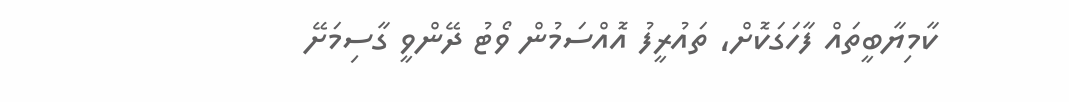ކާމިޔާބީތައް ފާހަގަކޮށް، ތައުރީފު އޮއްސަމުން ވޯޓު ދޭންވީ ގާސިމަށޭ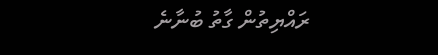ރައްޔިތުން ގާތު ބުނާނެ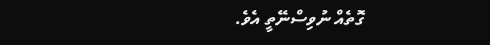ގޮތެއް ނުވިސްނޭތީ އެވެ.